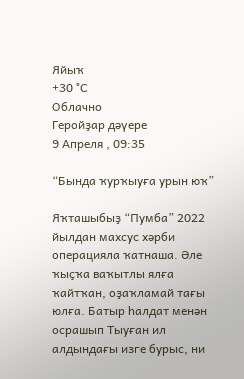Яйыҡ
+30 °С
Облачно
Геройҙар дәүере
9 Апреля , 09:35

“Бында ҡурҡыуға урын юҡ”

Яҡташыбыҙ “Пумба” 2022 йылдан махсус хәрби операцияла ҡатнаша. Әле ҡыҫҡа ваҡытлы ялға ҡайтҡан, оҙаҡламай тағы юлға. Батыр һалдат менән осрашып Тыуған ил алдындағы изге бурыс, ни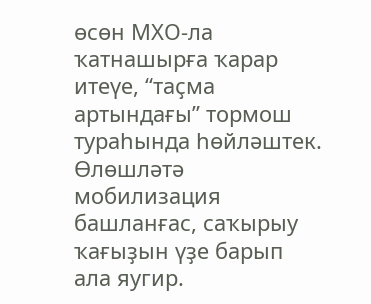өсөн МХО-ла ҡатнашырға ҡарар итеүе, “таҫма артындағы” тормош тураһында һөйләштек. Өлөшләтә мобилизация башланғас, саҡырыу ҡағыҙын үҙе барып ала яугир.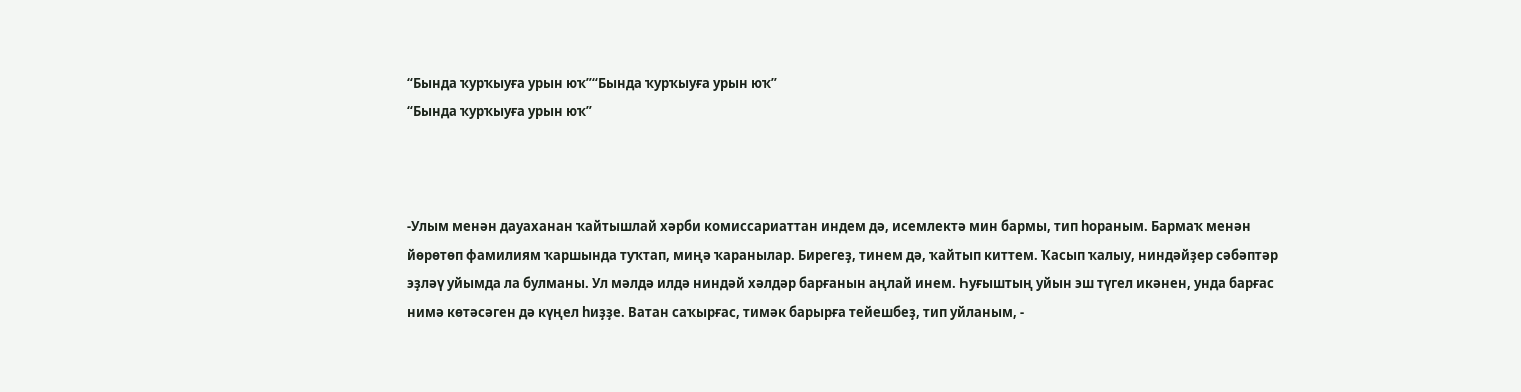“Бында ҡурҡыуға урын юҡ”“Бында ҡурҡыуға урын юҡ”
“Бында ҡурҡыуға урын юҡ”



-Улым менән дауаханан ҡайтышлай хәрби комиссариаттан индем дә, исемлектә мин бармы, тип һораным. Бармаҡ менән йөрөтөп фамилиям ҡаршында туҡтап, миңә ҡаранылар. Бирегеҙ, тинем дә, ҡайтып киттем. Ҡасып ҡалыу, ниндәйҙер сәбәптәр эҙләү уйымда ла булманы. Ул мәлдә илдә ниндәй хәлдәр барғанын аңлай инем. Һуғыштың уйын эш түгел икәнен, унда барғас нимә көтәсәген дә күңел һиҙҙе. Ватан саҡырғас, тимәк барырға тейешбеҙ, тип уйланым, -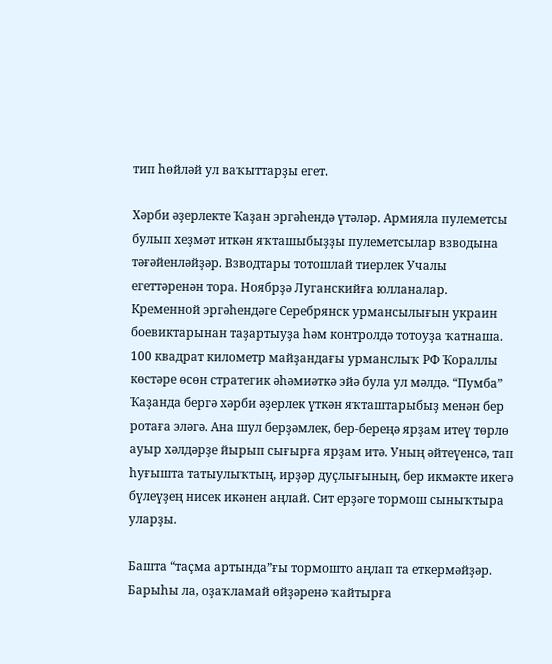тип һөйләй ул ваҡыттарҙы егет.

Хәрби әҙерлекте Ҡаҙан эргәһендә үтәләр. Армияла пулеметсы булып хеҙмәт иткән яҡташыбыҙҙы пулеметсылар взводына тәғәйенләйҙәр. Взводтары тотошлай тиерлек Учалы егеттәренән тора. Ноябрҙә Луганскийға юлланалар. Кременной эргәһендәге Серебрянск урмансылығын украин боевиктарынан таҙартыуҙа һәм контролдә тотоуҙа ҡатнаша. 100 квадрат километр майҙандағы урманслыҡ РФ Ҡораллы көстәре өсөн стратегик әһәмиәткә эйә була ул мәлдә. “Пумба” Ҡаҙанда бергә хәрби әҙерлек үткән яҡташтарыбыҙ менән бер ротаға эләгә. Ана шул берҙәмлек, бер-береңә ярҙам итеү төрлө ауыр хәлдәрҙе йырып сығырға ярҙам итә. Уның әйтеүенсә, тап һуғышта татыулыҡтың, ирҙәр дуҫлығының, бер икмәкте икегә бүлеүҙең нисек икәнен аңлай. Сит ерҙәге тормош сыныҡтыра уларҙы.

Башта “таҫма артында”ғы тормошто аңлап та еткермәйҙәр. Барыһы ла, оҙаҡламай өйҙәренә ҡайтырға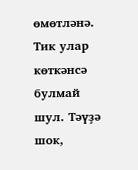өмөтләнә. Тик улар көткәнсә булмай шул. Тәүҙә шок,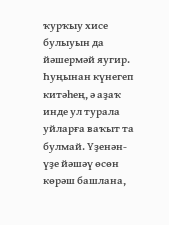ҡурҡыу хисе булыуын да йәшермәй яугир. Һуңынан күнегеп китәһең, ә аҙаҡ инде ул турала уйларға ваҡыт та булмай. Үҙенән-үҙе йәшәү өсөн көрәш башлана,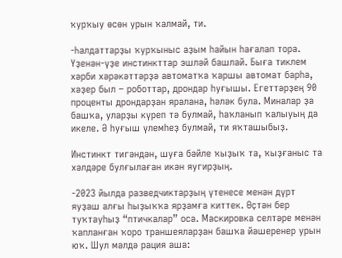ҡурҡыу өсөн урын ҡалмай, ти.

-Һалдаттарҙы ҡурҡыныс аҙым һайын һағалап тора. Үҙенән-үҙе инстинкттар эшләй башлай. Быға тиклем хәрби хәрәкәттәрҙә автоматҡа ҡаршы автомат барһа, хәҙер был – роботтар, дрондар һуғышы. Егеттәрҙең 90 проценты дрондарҙан яралана, һәләк була. Миналар ҙа башҡа, уларҙы күреп тә булмай, һаҡланып ҡалыуың да икеле. Ә һуғыш үлемһеҙ булмай, ти яҡташыбыҙ.

Инстинкт тигәндән, шуға бәйле ҡыҙыҡ та, ҡыҙғаныс та хәлдәре булғылаған икән яугирҙың.

-2023 йылда разведчиктарҙың үтенесе менән дүрт яуҙаш алғы һыҙыҡҡа ярҙамға киттек. Өҫтән бер туҡтауһыҙ “птичкалар” оса. Маскировка селтәре менән ҡапланған ҡоро траншеяларҙан башҡа йәшеренер урын юҡ. Шул мәлдә рация аша: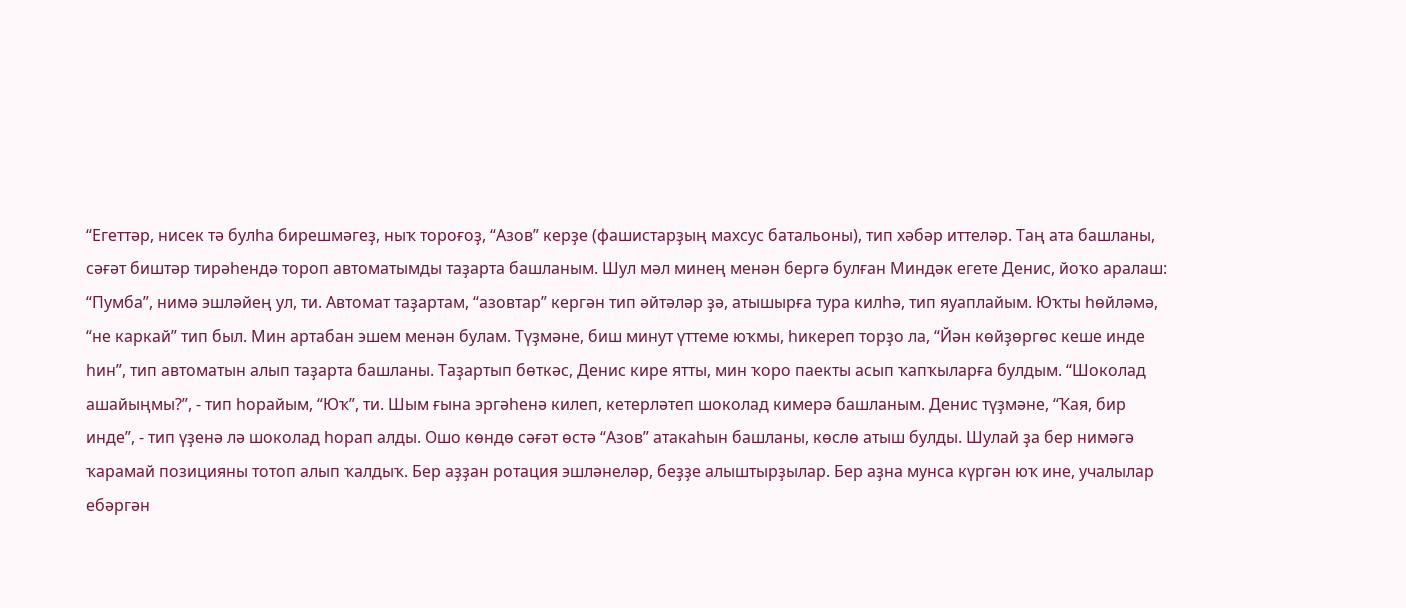“Егеттәр, нисек тә булһа бирешмәгеҙ, ныҡ тороғоҙ, “Азов” керҙе (фашистарҙың махсус батальоны), тип хәбәр иттеләр. Таң ата башланы, сәғәт биштәр тирәһендә тороп автоматымды таҙарта башланым. Шул мәл минең менән бергә булған Миндәк егете Денис, йоҡо аралаш: “Пумба”, нимә эшләйең ул, ти. Автомат таҙартам, “азовтар” кергән тип әйтәләр ҙә, атышырға тура килһә, тип яуаплайым. Юҡты һөйләмә, “не каркай” тип был. Мин артабан эшем менән булам. Түҙмәне, биш минут үттеме юҡмы, һикереп торҙо ла, “Йән көйҙөргөс кеше инде һин”, тип автоматын алып таҙарта башланы. Таҙартып бөткәс, Денис кире ятты, мин ҡоро паекты асып ҡапҡыларға булдым. “Шоколад ашайыңмы?”, - тип һорайым, “Юҡ”, ти. Шым ғына эргәһенә килеп, кетерләтеп шоколад кимерә башланым. Денис түҙмәне, “Ҡая, бир инде”, - тип үҙенә лә шоколад һорап алды. Ошо көндө сәғәт өстә “Азов” атакаһын башланы, көслө атыш булды. Шулай ҙа бер нимәгә ҡарамай позицияны тотоп алып ҡалдыҡ. Бер аҙҙан ротация эшләнеләр, беҙҙе алыштырҙылар. Бер аҙна мунса күргән юҡ ине, учалылар ебәргән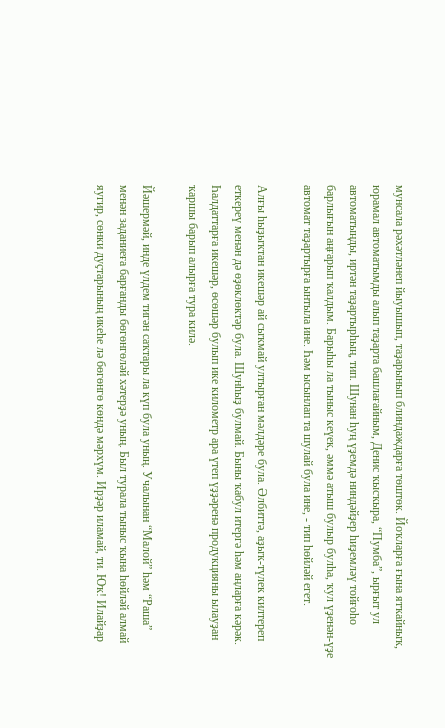мунсала рәхәтләнеп йыуышып, таҙарынып блиндаждарға төштөк. Йоҡларға ғына ятҡайныҡ, юрамал автоматымды алып таҙарта башлағайным, Денис ҡысҡыра, “Пумба”, ырғыт ул автоматыңды, иртән таҙартырһың, тип. Шунан һуң үҙемдә ниндәйҙер һиҙемләү тойғоһо барлығын аңғарып ҡалдым. Барыһы ла тыныс кеүек, әммә атыш булыр булһа, ҡул үҙенән-үҙе автомат таҙартырға ынтыла ине. Һәм ысынлап та шулай була ине, - тип һөйләй егет.

Алғы һыҙыҡтан икешәр ай сыҡмай ултырған мәлдәре була. Әлбиттә, аҙыҡ-түлек килтереп еткереү менән дә өҙөклөктәр була. Шунһыҙ булмай. Быны ҡабул итергә һәм аңларға кәрәк. Һалдаттарға икешәр, өсөшәр булып ике километр ара үтеп үҙҙәренә продукцияны ылауҙан ҡаршы барып алырға тура килә.

Йәшермәй, инде үлдем тигән саҡтары ла күп була уның. Учалынан “Малой” һәм “Раша” менән заданиеға барғанды бөгөнгөләй хәтерҙә уның. Был турала тыныс ҡына һөйләй алмай яугир, сөнки дуҫтарының икеһе лә бөгөнгө көндә мәрхүм. Ирҙәр иламай, ти. Юҡ! Илайҙар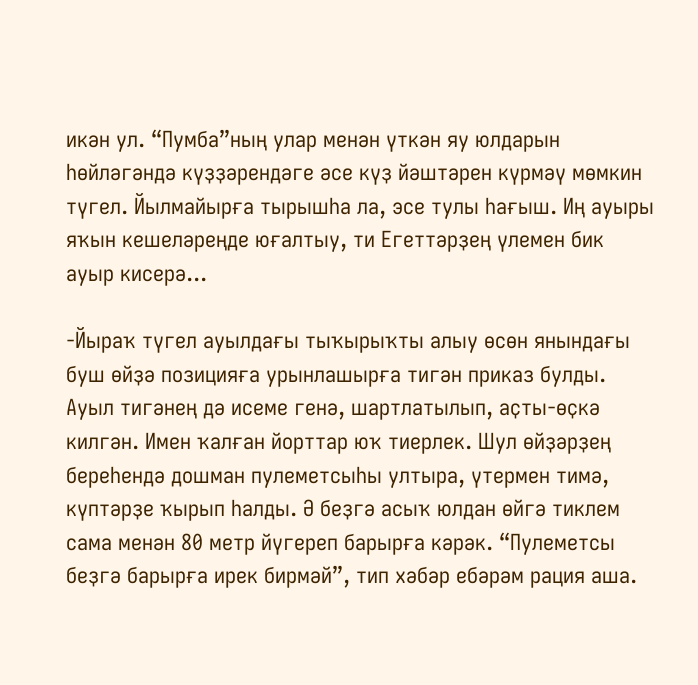икән ул. “Пумба”ның улар менән үткән яу юлдарын һөйләгәндә күҙҙәрендәге әсе күҙ йәштәрен күрмәү мөмкин түгел. Йылмайырға тырышһа ла, эсе тулы һағыш. Иң ауыры яҡын кешеләреңде юғалтыу, ти Егеттәрҙең үлемен бик ауыр кисерә...

-Йыраҡ түгел ауылдағы тыҡырыҡты алыу өсөн янындағы буш өйҙә позицияға урынлашырға тигән приказ булды.  Ауыл тигәнең дә исеме генә, шартлатылып, аҫты-өҫкә килгән. Имен ҡалған йорттар юҡ тиерлек. Шул өйҙәрҙең береһендә дошман пулеметсыһы ултыра, үтермен тимә, күптәрҙе ҡырып һалды. Ә беҙгә асыҡ юлдан өйгә тиклем сама менән 80 метр йүгереп барырға кәрәк. “Пулеметсы беҙгә барырға ирек бирмәй”, тип хәбәр ебәрәм рация аша.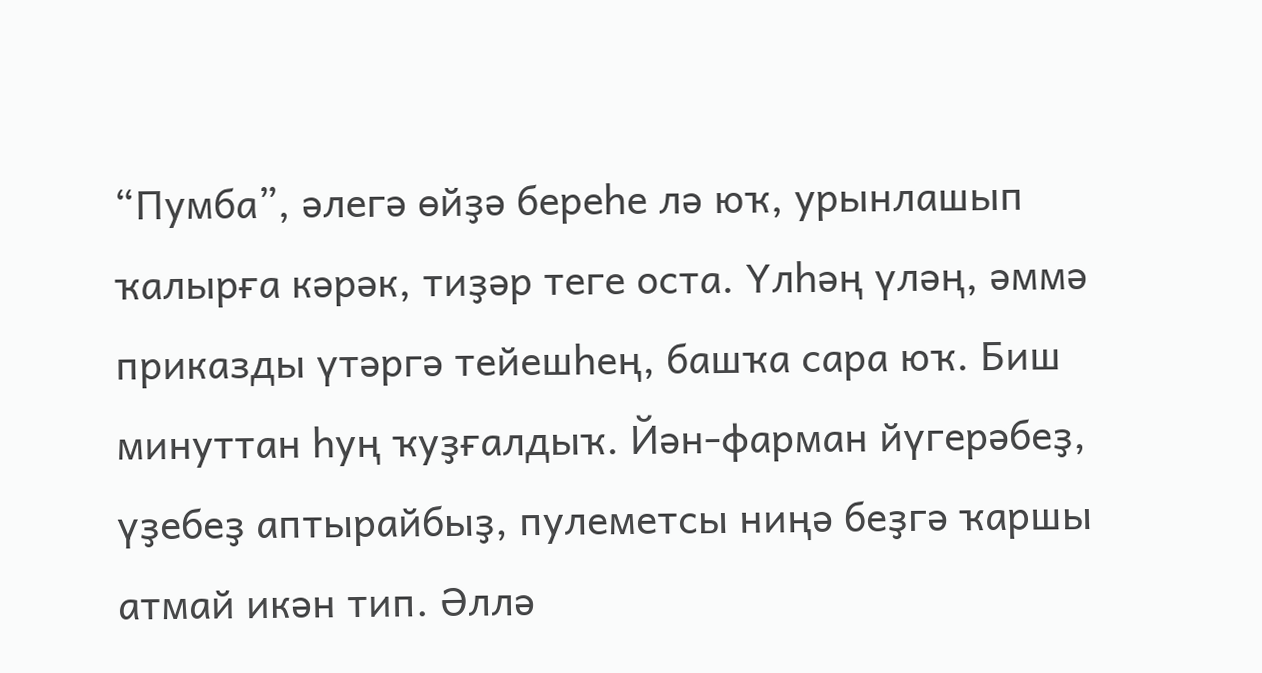“Пумба”, әлегә өйҙә береһе лә юҡ, урынлашып ҡалырға кәрәк, тиҙәр теге оста. Үлһәң үләң, әммә приказды үтәргә тейешһең, башҡа сара юҡ. Биш минуттан һуң ҡуҙғалдыҡ. Йән-фарман йүгерәбеҙ, үҙебеҙ аптырайбыҙ, пулеметсы ниңә беҙгә ҡаршы атмай икән тип. Әллә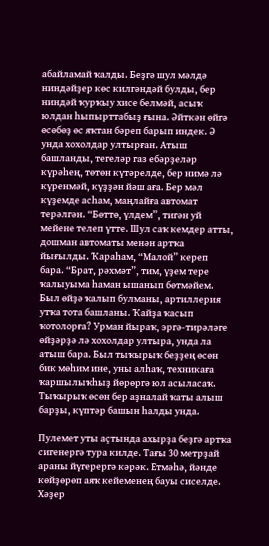абайламай ҡалды. Беҙгә шул мәлдә ниндәйҙер көс килгәндәй булды, бер ниндәй ҡурҡыу хисе белмәй, асыҡ юлдан һыпырттабыҙ ғына. Әйткән өйгә өсөбөҙ өс яҡтан бәреп барып индек. Ә унда хохолдар ултырған. Атыш башланды, тегеләр газ ебәрҙеләр күрәһең, төтөн күтәрелде, бер нимә лә күренмәй, күҙҙән йәш аға. Бер мәл күҙемде асһам, маңлайға автомат терәлгән. “Бөттө, үлдем”, тигән уй мейене телеп үтте. Шул саҡ кемдер атты, дошман автоматы менән артҡа йығылды. Ҡараһам, “Малой” кереп бара. “Брат, рәхмәт”, тим, үҙем тере ҡалыуыма һаман ышанып бөтмәйем. Был өйҙә ҡалып булманы, артиллерия утҡа тота башланы. Ҡайҙа ҡасып ҡотолорға? Урман йыраҡ, эргә-тирәләге өйҙәрҙә лә хохолдар ултыра, унда ла атыш бара. Был тыҡырыҡ беҙҙең өсөн бик мөһим ине, уны алһаҡ, техникаға ҡаршылыҡһыҙ йөрөргә юл асыласаҡ. Тыҡырыҡ өсөн бер аҙналай ҡаты алыш барҙы, күптәр башын һалды унда.

Пулемет уты аҫтында ахырҙа беҙгә артҡа сигенергә тура килде. Тағы 30 метрҙай араны йүгерергә кәрәк. Етмәһә, йәнде көйҙөрөп аяҡ кейеменең бауы сиселде. Хәҙер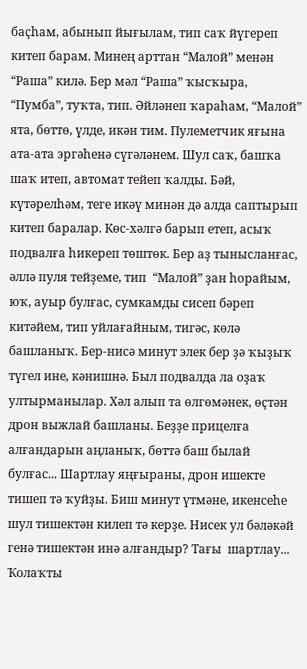баҫһам, абынып йығылам, тип саҡ йүгереп китеп барам. Минең арттан “Малой” менән “Раша” килә. Бер мәл “Раша” ҡысҡыра, “Пумба”, туҡта, тип. Әйләнеп ҡараһам, “Малой” ята, бөттө, үлде, икән тим. Пулеметчик яғына ата-ата эргәһенә сүгәләнем. Шул саҡ, башҡа шаҡ итеп, автомат тейеп ҡалды. Бәй, күтәрелһәм, теге икәү минән дә алда саптырып китеп баралар. Көс-хәлгә барып етеп, асыҡ подвалға һикереп төштөк. Бер аҙ тынысланғас, әллә пуля тейҙеме, тип  “Малой” ҙан һорайым, юҡ, ауыр булғас, сумкамды сисеп бәреп китәйем, тип уйлағайным, тигәс, көлә башланыҡ. Бер-нисә минут элек бер ҙә ҡыҙыҡ түгел ине, кәнишнә. Был подвалда ла оҙаҡ ултырманылар. Хәл алып та өлгөмәнек, өҫтән дрон выжлай башланы. Беҙҙе прицелға алғандарын аңланыҡ, бөттә баш былай булғас... Шартлау яңғыраны, дрон ишекте тишеп тә ҡуйҙы. Биш минут үтмәне, икенсеһе шул тишектән килеп тә керҙе. Нисек ул бәләкәй генә тишектән инә алғандыр? Тағы  шартлау... Ҡолаҡты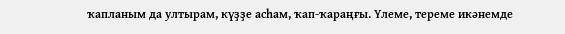ҡапланым да ултырам, күҙҙе асһам, ҡап-ҡараңғы. Үлеме, тереме икәнемде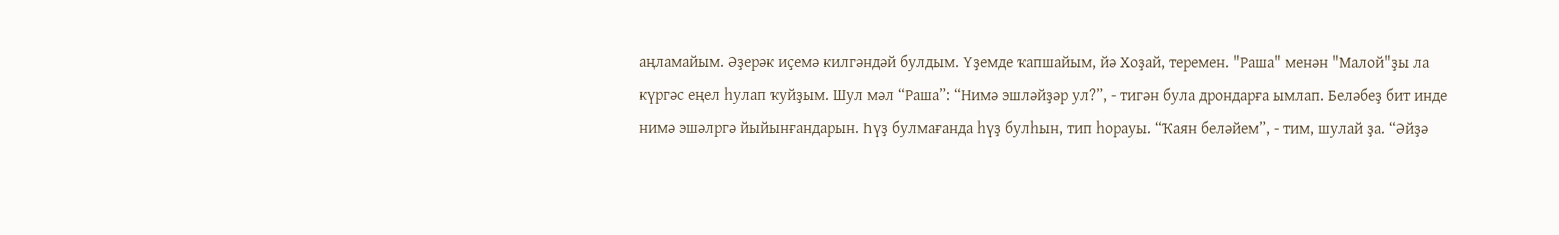аңламайым. Әҙерәк иҫемә килгәндәй булдым. Үҙемде ҡапшайым, йә Хоҙай, теремен. "Раша" менән "Малой"ҙы ла күргәс еңел һулап ҡуйҙым. Шул мәл “Раша”: “Нимә эшләйҙәр ул?”, - тигән була дрондарға ымлап. Беләбеҙ бит инде нимә эшәлргә йыйынғандарын. Һүҙ булмағанда һүҙ булһын, тип һорауы. “Ҡаян беләйем”, - тим, шулай ҙа. “Әйҙә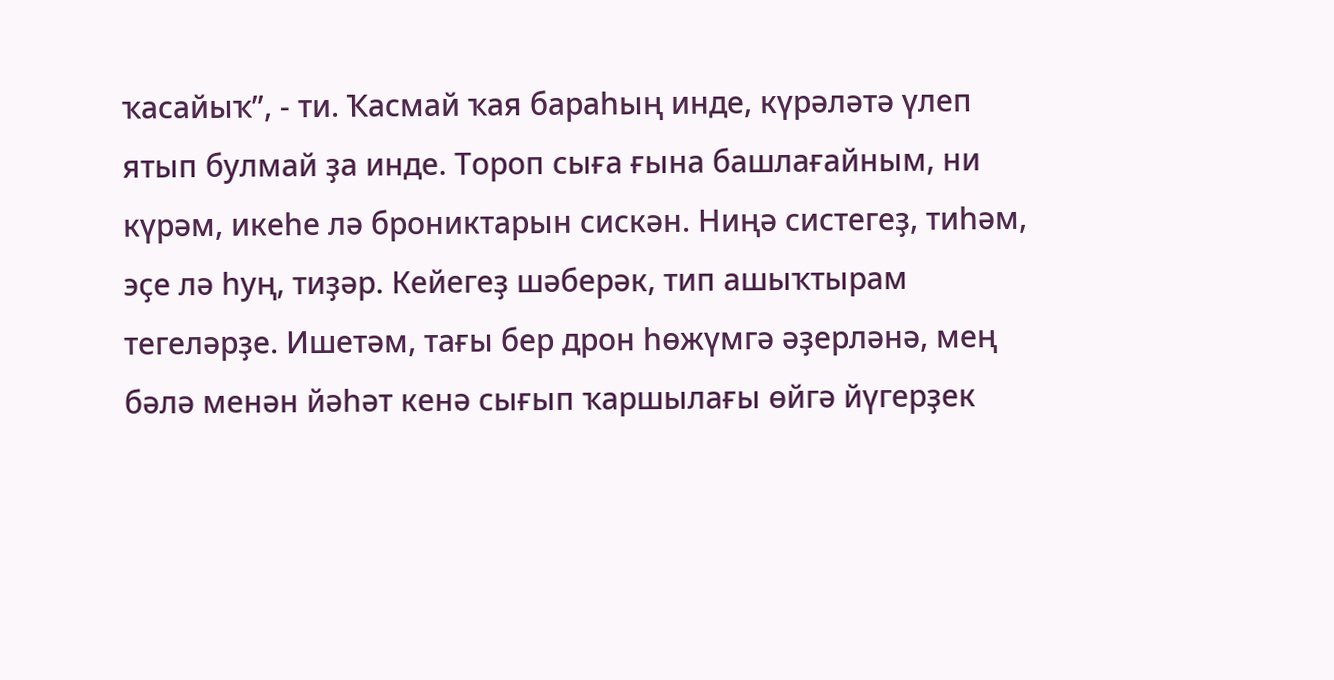ҡасайыҡ”, - ти. Ҡасмай ҡая бараһың инде, күрәләтә үлеп ятып булмай ҙа инде. Тороп сыға ғына башлағайным, ни күрәм, икеһе лә брониктарын сискән. Ниңә систегеҙ, тиһәм, эҫе лә һуң, тиҙәр. Кейегеҙ шәберәк, тип ашыҡтырам тегеләрҙе. Ишетәм, тағы бер дрон һөжүмгә әҙерләнә, мең бәлә менән йәһәт кенә сығып ҡаршылағы өйгә йүгерҙек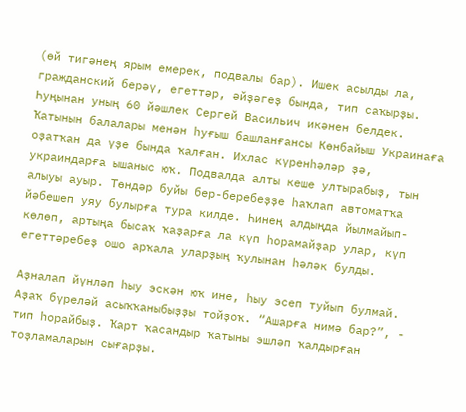(өй тигәнең ярым емерек, подвалы бар). Ишек асылды ла, гражданский берәү, егеттәр, әйҙәгеҙ бында, тип саҡырҙы. Һуңынан уның 60 йәшлек Сергей Васильич икәнен белдек. Ҡатынын балалары менән һуғыш башланғансы Көнбайыш Украинаға оҙатҡан да үҙе бында ҡалған. Ихлас күренһәләр ҙә, украиндарға ышаныс юҡ. Подвалда алты кеше ултырабыҙ, тын алыуы ауыр. Төндәр буйы бер-беребеҙҙе һаҡлап автоматҡа йәбешеп уяу булырға тура килде. Һинең алдыңда йылмайып-көлөп, артыңа бысаҡ ҡаҙарға ла күп һорамайҙар улар, күп егеттәребеҙ ошо арҡала уларҙың ҡулынан һәләк булды.

Аҙналап йүнләп һыу эскән юҡ ине, һыу эсеп туйып булмай. Аҙаҡ бүреләй асыҡҡаныбыҙҙы тойҙоҡ. “Ашарға нимә бар?”, - тип һорайбыҙ. Ҡарт ҡасандыр ҡатыны эшләп ҡалдырған тоҙламаларын сығарҙы.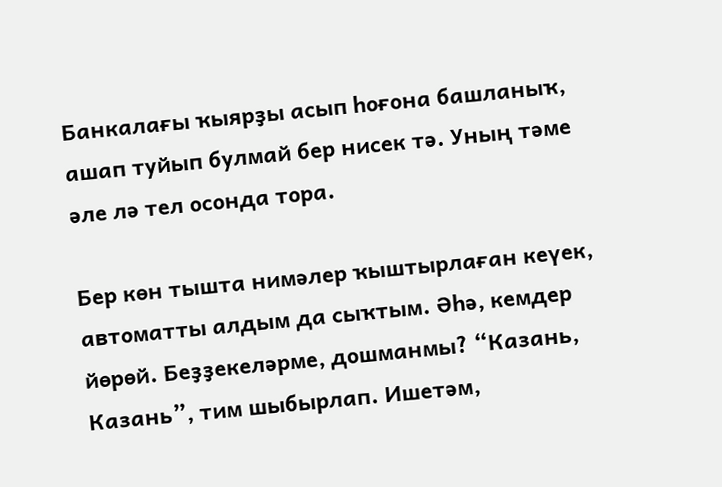Банкалағы ҡыярҙы асып һоғона башланыҡ, ашап туйып булмай бер нисек тә. Уның тәме әле лә тел осонда тора.

Бер көн тышта нимәлер ҡыштырлаған кеүек, автоматты алдым да сыҡтым. Әһә, кемдер йөрөй. Беҙҙекеләрме, дошманмы? “Казань, Казань”, тим шыбырлап. Ишетәм,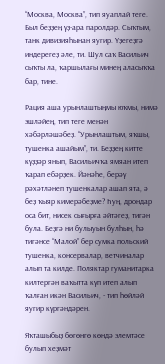“Москва, Москва”, тип яуаплай теге. Был беҙҙең үҙ-ара паролдәр. Сыҡтым, танк дивизияһынан яугир. Үҙегеҙгә индерегеҙ әле, ти. Шул саҡ Васильич сыҡты ла, ҡаршылағы минең аласыҡҡа бар, тине.

Рация аша урынлаштыңмы юҡмы, нимә эшләйең, тип теге менән хәбәрләшәбеҙ. “Урынлаштым, яҡшы, тушенка ашайым”, ти. Беҙҙең китте күҙҙәр янып, Васильичҡа ямяан итеп ҡарап ебәрҙек. Йәнәһе, берәү рәхәтләнеп тушенкалар ашап ята, ә беҙ ҡыяр кимерәбеҙме? Һуң, дрондар оса бит, нисек сығырға әйтәгеҙ, тигән була. Беҙгә ни булыуын булһын, һә тигәнсе “Малой” бер сумка польский тушенка, консервалар, ветчиналар алып та килде. Поляктар гуманитарка килтергән ваҡытта күп итеп алып ҡалған икән Васильич, - тип һөйләй яугир күргәндәрен.

Яҡташыбыҙ бөгөнгө көндә элемтәсе булып хеҙмәт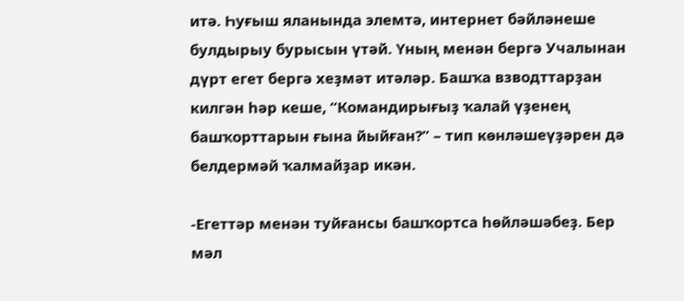итә. Һуғыш яланында элемтә, интернет бәйләнеше булдырыу бурысын үтәй. Үның менән бергә Учалынан дүрт егет бергә хеҙмәт итәләр. Башҡа взводттарҙан килгән һәр кеше, “Командирығыҙ ҡалай үҙенең башҡорттарын ғына йыйған?” – тип көнләшеүҙәрен дә белдермәй ҡалмайҙар икән.

-Егеттәр менән туйғансы башҡортса һөйләшәбеҙ. Бер мәл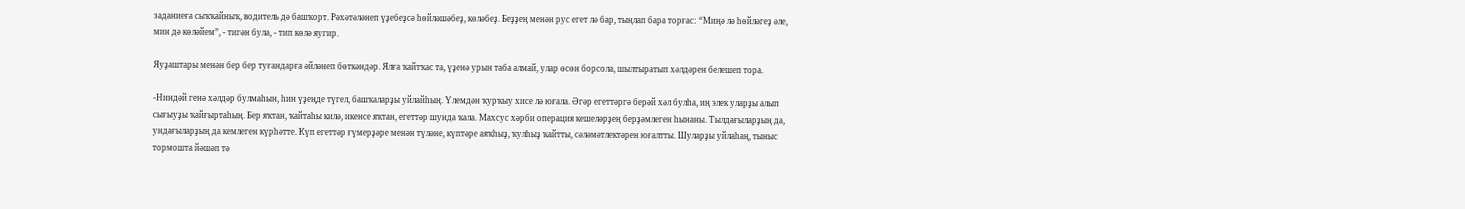заданиеға сыҡҡайныҡ, водитель дә башҡорт. Рәхәтәләнеп үҙебеҙсә һөйләшәбеҙ, көләбеҙ. Беҙҙең менән рус егет лә бар, тыңлап бара торғас: “Миңә лә һөйләгеҙ әле, мин дә көләйем”, - тигән була, - тип көлә яугир.

Яуҙаштары менән бер бер туғандарға әйләнеп бөткәндәр. Ялға ҡайтҡас та, үҙенә урын таба алмай, улар өсөн борсола, шылтыратып хәлдәрен белешеп тора.

-Ниндәй генә хәлдәр булмаһын, һин үҙеңде түгел, башҡаларҙы уйлайһың. Үлемдән ҡурҡыу хисе лә юғала. Әгәр егеттәргә берәй хәл булһа, иң элек уларҙы алып сығыуҙы ҡайғыртаһың. Бер яҡтан, ҡайтаһы килә, икенсе яҡтан, егеттәр шунда ҡала. Махсус хәрби операция кешеләрҙең берҙәмлеген һынаны. Тылдағыларҙың да, ундағыларҙың да кемлеген күрһәтте. Күп егеттәр ғүмерҙәре менән түләне, күптәре аяҡһыҙ, ҡулһыҙ ҡайтты, сәләмәтлектәрен юғалтты. Шуларҙы уйлаһаң, тыныс тормошта йәшәп тә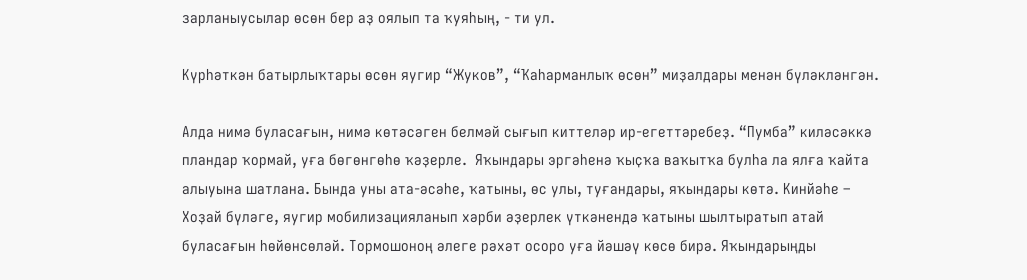зарланыусылар өсөн бер аҙ оялып та ҡуяһың, - ти ул.

Күрһәткән батырлыҡтары өсөн яугир “Жуков”, “Ҡаһарманлыҡ өсөн” миҙалдары менән бүләкләнгән.

Алда нимә буласағын, нимә көтәсәген белмәй сығып киттеләр ир-егеттәребеҙ. “Пумба” киләсәккә пландар ҡормай, уға бөгөнгөһө ҡәҙерле.  Яҡындары эргәһенә ҡыҫҡа ваҡытҡа булһа ла ялға ҡайта алыуына шатлана. Бында уны ата-әсәһе, ҡатыны, өс улы, туғандары, яҡындары көтә. Кинйәһе – Хоҙай бүләге, яугир мобилизацияланып хәрби әҙерлек үткәнендә ҡатыны шылтыратып атай буласағын һөйөнсөләй. Тормошоноң әлеге рәхәт осоро уға йәшәү көсө бирә. Яҡындарыңды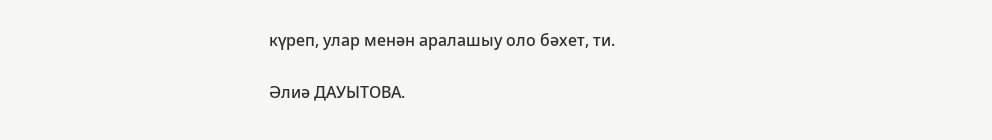күреп, улар менән аралашыу оло бәхет, ти.

Әлиә ДАУЫТОВА.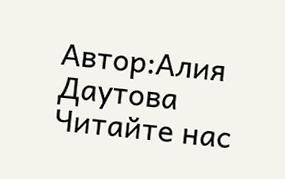Автор:Алия Даутова
Читайте нас